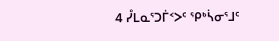4 ᓮᒪᓇᕐᑐᒦᑉᐳᑦ ᕿᒃᓵᓂᕐᒧᑦ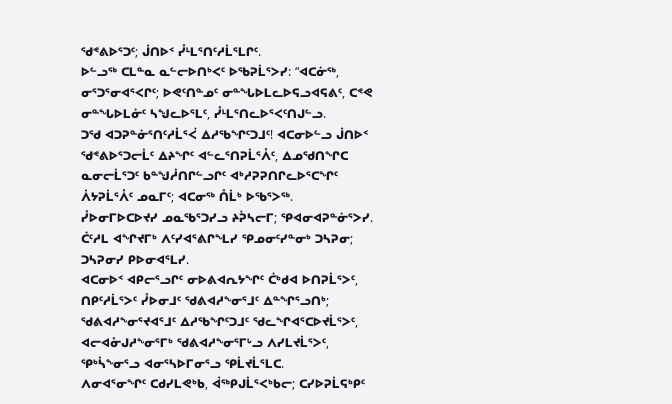ᖁᕝᕕᐅᕐᑐᑦ; ᒎᑎᐅᑉ ᓮᒻᒪᕐᑎᑦᓱᒫᕐᒪᒋᑦ.
ᐅᓪᓗᖅ ᑕᒪᓐᓇ ᓇᓪᓕᐅᑎᒃᐸᑦ ᐅᖃᕈᒫᕐᐳᓯ: “ᐊᑕᓃᖅ, ᓂᕐᑐᕐᓂᐊᕐᐸᒋᑦ; ᐅᕙᑦᑎᓐᓄᑦ ᓂᓐᖓᐅᒪᓚᐅᕋᓗᐊᕋᕕᑦ, ᑕᕝᕙ ᓂᓐᖓᐅᒪᓃᑦ ᓴᖑᓚᐅᕐᒪᑦ, ᓮᒻᒪᕐᑎᓚᐅᕐᐸᑦᑎᒍᓪᓗ.
ᑐᖁ ᐊᑐᕈᓐᓃᕐᑎᑦᓱᒫᕐᐹ ᐃᓱᖃᖏᑦᑐᒧᑦ! ᐊᑕᓂᐅᓪᓗ ᒎᑎᐅᑉ ᖁᕝᕕᐅᕐᑐᓕᒫᑦ ᐃᔨᖏᑦ ᐊᓪᓚᕐᑎᕈᒫᕐᐰᑦ, ᐃᓄᖁᑎᖏᑕ ᓇᓂᓕᒫᕐᑐᑦ ᑲᓐᖑᓲᑎᒋᓪᓗᒋᑦ ᐊᒃᓱᕈᕈᑎᒋᓚᐅᕐᑕᖏᑦ ᐲᔭᕈᒫᕐᐰᑦ ᓄᓇᒥᑦ; ᐊᑕᓂᖅ ᑍᒫᒃ ᐅᖃᕐᐳᖅ.
ᓮᐅᓂᒥᐅᑕᐅᔪᓯ ᓄᓇᖃᕐᑐᓯᓗ ᔨᕉᓴᓕᒥ; ᕿᐊᓂᐊᕈᓐᓃᕐᐳᓯ. ᑖᑦᓱᒪ ᐊᖏᔪᒥᒃ ᐱᑦᓯᐊᕐᕕᒋᖕᒪᓯ ᕿᓄᓂᑦᓯᓐᓂᒃ ᑐᓴᕈᓂ; ᑐᓴᕈᓂᓯ ᑭᐅᓂᐊᕐᒪᓯ.
ᐊᑕᓂᐅᑉ ᐊᑭᓕᕐᓗᒋᑦ ᓂᐅᕕᐊᕆᔭᖏᑦ ᑖᒃᑯᐊ ᐅᑎᕈᒫᕐᐳᑦ, ᑎᑭᑦᓱᒫᕐᐳᑦ ᓮᐅᓂᒧᑦ ᖁᕕᐊᓱᖕᓂᕐᒧᑦ ᐃᓐᖏᕐᓗᑎᒃ; ᖁᕕᐊᓱᖕᓂᕐᔪᐊᕐᒧᑦ ᐃᓱᖃᖏᑦᑐᒧᑦ ᖁᓚᖏᐊᕐᑕᐅᔪᒫᕐᐳᑦ, ᐊᓕᐊᓁᒍᓱᖕᓂᕐᒥᒃ ᖁᕕᐊᓱᖕᓂᕐᒥᒡᓗ ᐱᓯᒪᔪᒫᕐᐳᑦ, ᕿᒃᓵᖕᓂᕐᓗ ᐊᓂᕐᓴᐅᒥᓂᕐᓗ ᕿᒫᔪᒫᕐᒪᑕ.
ᐱᓂᐊᕐᓂᖏᑦ ᑕᑯᓯᒪᕙᒃᑲ, ᐋᖅᑭᒍᒫᕐᐸᒃᑲᓕ; ᑕᓯᐅᕈᒫᕋᒃᑭᑦ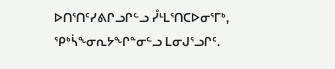ᐅᑎᕐᑎᑦᓯᕕᒋᓗᒋᓪᓗ ᓮᒻᒪᕐᑎᑕᐅᓂᕐᒥᒃ, ᕿᒃᓵᖕᓂᕆᔭᖏᓐᓂᓪᓗ ᒪᓂᒍᕐᓗᒋᑦ.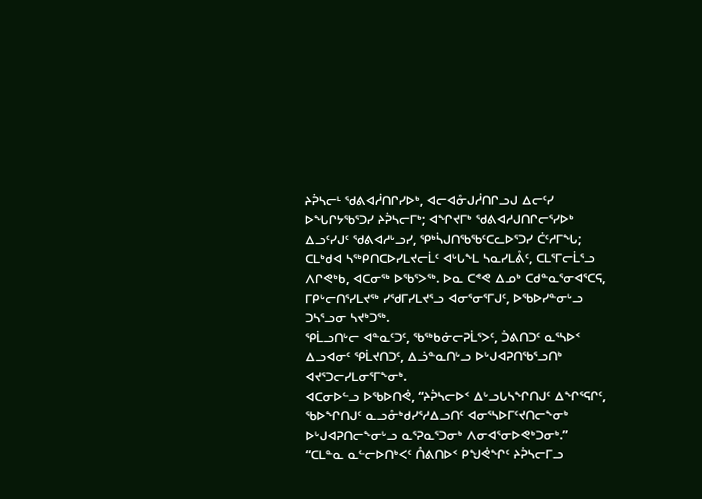ᔨᕉᓴᓕᒻ ᖁᕕᐊᓲᑎᒋᓯᐅᒃ, ᐊᓕᐊᓁᒍᓲᑎᒋᓗᒍ ᐃᓕᑦᓯ ᐅᖓᒋᔭᖃᕐᑐᓯ ᔨᕉᓴᓕᒥᒃ; ᐊᖏᔪᒥᒃ ᖁᕕᐊᓱᒍᑎᒋᓕᕐᓯᐅᒃ ᐃᓗᑦᓯᒍᑦ ᖁᕕᐊᓱᒡᓗᓯ, ᕿᒃᓵᒍᑎᖃᖃᑦᑕᓚᐅᕐᑐᓯ ᑖᑦᓱᒥᖓ;
ᑕᒪᒃᑯᐊ ᓴᖅᑭᑎᑕᐅᓯᒪᔪᓕᒫᑦ ᐊᒡᒐᖕᒪ ᓴᓇᓯᒪᕔᑦ, ᑕᒪᕐᒥᓕᒫᕐᓗ ᐱᒋᕙᒃᑲ, ᐊᑕᓂᖅ ᐅᖃᕐᐳᖅ. ᐅᓇ ᑕᕝᕙ ᐃᓄᒃ ᑕᑯᓐᓇᕐᓂᐊᕐᑕᕋ, ᒥᑭᒡᓕᑎᕐᓯᒪᔪᖅ ᓯᖁᒥᓯᒪᔪᕐᓗ ᐊᓂᕐᓂᕐᒥᒍᑦ, ᐅᖃᐅᓯᓐᓂᒡᓗ ᑐᓴᕐᓗᓂ ᓴᔪᒃᑐᖅ.
ᕿᒫᓗᑎᒡᓕ ᐊᓐᓇᑦᑐᑦ, ᖃᖅᑲᓃᓕᕈᒫᕐᐳᑦ, ᑑᕕᑎᑐᑦ ᓇᕐᓴᐅᑉ ᐃᓗᐊᓂᑦ ᕿᒫᔪᑎᑐᑦ, ᐃᓘᓐᓇᑎᒡᓗ ᐅᒡᒍᐊᕈᑎᖃᕐᓗᑎᒃ ᐊᔪᕐᑐᓕᓯᒪᓂᕐᒥᖕᓂᒃ.
ᐊᑕᓂᐅᓪᓗ ᐅᖃᐅᑎᕚ, “ᔨᕉᓴᓕᐅᑉ ᐃᒡᓗᒐᓴᖏᑎᒍᑦ ᐃᖏᕐᕋᒋᑦ, ᖃᐅᖏᑎᒍᑦ ᓇᓗᓁᒃᑯᓯᕐᓱᐃᓗᑎᑦ ᐊᓂᕐᓴᐅᒥᑦᔪᑎᓕᖕᓂᒃ ᐅᒡᒍᐊᕈᑎᓕᖕᓂᒡᓗ ᓇᕐᕈᓇᕐᑐᓂᒃ ᐱᓂᐊᕐᓂᐅᕙᒃᑐᓂᒃ.”
“ᑕᒪᓐᓇ ᓇᓪᓕᐅᑎᒃᐸᑦ ᑍᕕᑎᐅᑉ ᑭᖑᕚᖏᑦ ᔨᕉᓴᓕᒥᓗ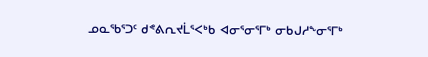ᓄᓇᖃᕐᑐᑦ ᑯᕝᕕᕆᔪᒫᕐᐸᒃᑲ ᐊᓂᕐᓂᕐᒥᒃ ᓂᑲᒍᓱᖕᓂᕐᒥᒃ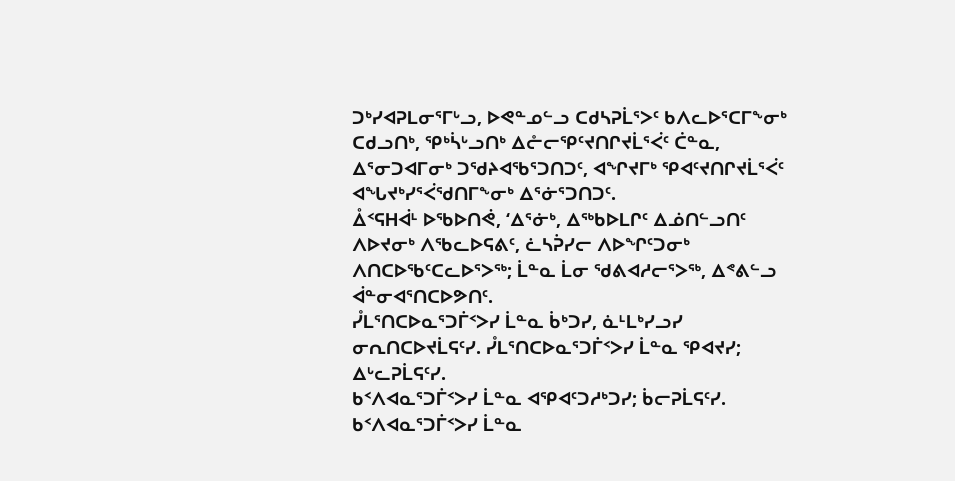ᑐᒃᓯᐊᕈᒪᓂᕐᒥᒡᓗ, ᐅᕙᓐᓄᓪᓗ ᑕᑯᓴᕈᒫᕐᐳᑦ ᑲᐱᓚᐅᕐᑕᒥᖕᓂᒃ ᑕᑯᓗᑎᒃ, ᕿᒃᓵᒡᓗᑎᒃ ᐃᓔᓕᕿᑦᔪᑎᒋᔪᒫᕐᐹᑦ ᑖᓐᓇ, ᐃᕐᓂᑐᐊᒥᓂᒃ ᑐᖁᔨᐊᖃᕐᑐᑎᑐᑦ, ᐊᖏᔪᒥᒃ ᕿᐊᑦᔪᑎᒋᔪᒫᕐᐹᑦ ᐊᖓᔪᒃᓯᕐᐹᖁᑎᒥᖕᓂᒃ ᐃᕐᓃᕐᑐᑎᑐᑦ.
ᐂᑉᕋᕼᐋᒻ ᐅᖃᐅᑎᕚ, ‘ᐃᕐᓃᒃ, ᐃᖅᑲᐅᒪᒋᑦ ᐃᓅᑎᓪᓗᑎᑦ ᐱᐅᔪᓂᒃ ᐱᖃᓚᐅᕋᕕᑦ, ᓛᓴᕉᓯᓕ ᐱᐅᖏᑦᑐᓂᒃ ᐱᑎᑕᐅᖃᑦᑕᓚᐅᕐᐳᖅ; ᒫᓐᓇ ᒫᓂ ᖁᕕᐊᓱᓕᕐᐳᖅ, ᐃᕝᕕᓪᓗ ᐋᓐᓂᐊᕐᑎᑕᐅᕗᑎᑦ.
ᓮᒪᕐᑎᑕᐅᓇᕐᑐᒦᑉᐳᓯ ᒫᓐᓇ ᑳᒃᑐᓯ, ᓈᒻᒪᒃᓯᓗᓯ ᓂᕆᑎᑕᐅᔪᒫᕋᑦᓯ. ᓮᒪᕐᑎᑕᐅᓇᕐᑐᒦᑉᐳᓯ ᒫᓐᓇ ᕿᐊᔪᓯ; ᐃᒡᓚᕈᒫᕋᑦᓯ.
ᑲᑉᐱᐊᓇᕐᑐᒦᑉᐳᓯ ᒫᓐᓇ ᐊᕿᐊᑦᑐᓱᒃᑐᓯ; ᑳᓕᕈᒫᕋᑦᓯ. ᑲᑉᐱᐊᓇᕐᑐᒦᑉᐳᓯ ᒫᓐᓇ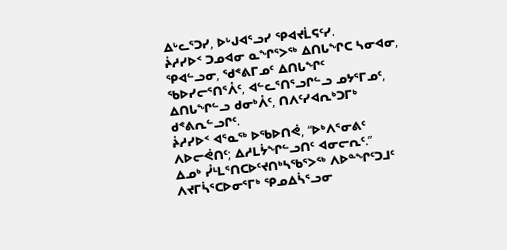ᐃᒡᓚᕐᑐᓯ, ᐅᒡᒍᐊᕐᓗᓯ ᕿᐊᔪᒫᕋᑦᓯ.
ᔩᓱᓯᐅᑉ ᑐᓄᐊᓂ ᓇᖏᕐᐳᖅ ᐃᑎᒐᖏᑕ ᓴᓂᐊᓂ, ᕿᐊᓪᓗᓂ, ᖁᕝᕕᒥᓄᑦ ᐃᑎᒐᖏᑦ ᖃᐅᓯᓕᕐᑎᕐᐰᑦ, ᐊᓪᓚᕐᑎᕐᓗᒋᓪᓗ ᓄᔭᕐᒥᓄᑦ, ᐃᑎᒐᖏᓪᓗ ᑯᓂᒃᐰᑦ, ᑎᐱᑦᓯᐊᕆᒃᑐᒥᒃ ᑯᕝᕕᕆᓪᓗᒋᑦ.
ᔩᓱᓯᐅᑉ ᐊᕐᓇᖅ ᐅᖃᐅᑎᕚ, “ᐅᒃᐱᕐᓂᕕᑦ ᐱᐅᓕᕚᑎᑦ; ᐃᓱᒪᔮᖏᓪᓗᑎᑦ ᐊᓂᓕᕆᑦ.”
ᐃᓄᒃ ᓮᒻᒪᕐᑎᑕᐅᑦᔪᑎᒃᓴᖃᕐᐳᖅ ᐱᐅᓐᖏᑦᑐᒧᑦ ᐱᔪᒥᓵᕐᑕᐅᓂᕐᒥᒃ ᕿᓄᐃᓵᕐᓗᓂ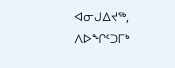ᐊᓂᒍᐃᔪᖅ, ᐱᐅᖏᑦᑐᒥᒃ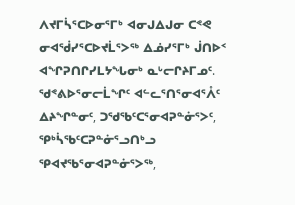ᐱᔪᒥᓵᕐᑕᐅᓂᕐᒥᒃ ᐊᓂᒍᐃᒍᓂ ᑕᕝᕙ ᓂᐊᖂᓯᕐᑕᐅᔪᒫᕐᐳᖅ ᐃᓅᓯᕐᒥᒃ ᒎᑎᐅᑉ ᐊᖏᕈᑎᒋᓯᒪᔭᖓᓂᒃ ᓇᒡᓕᒋᔨᒥᓄᑦ.
ᖁᕝᕕᐅᕐᓂᓕᒫᖏᑦ ᐊᓪᓚᕐᑎᕐᓂᐊᕐᐰᑦ ᐃᔨᖏᓐᓂᑦ, ᑐᖁᖃᑦᑕᕐᓂᐊᕈᓐᓃᕐᐳᑦ, ᕿᒃᓵᖃᑦᑕᕈᓐᓃᕐᓗᑎᒃᓗ ᕿᐊᔪᖃᕐᓂᐊᕈᓐᓃᕐᐳᖅ,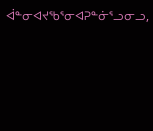ᐋᓐᓂᐊᔪᖃᕐᓂᐊᕈᓐᓃᕐᓗᓂᓗ,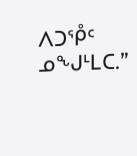ᐱᑐᕾᑦ ᓄᖑᒻᒪᑕ.”